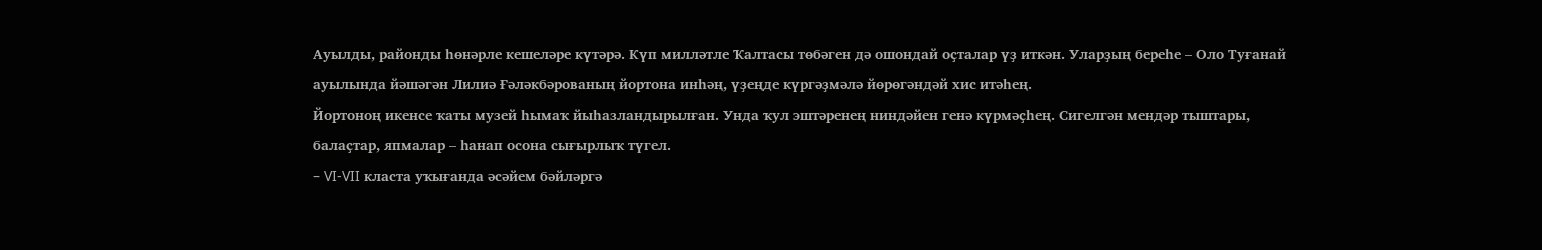Ауылды, районды һөнәрле кешеләре күтәрә. Күп милләтле Ҡалтасы төбәген дә ошондай оҫталар үҙ иткән. Уларҙың береһе – Оло Туғанай ауылында йәшәгән Лилиә Ғәләкбәрованың йортона инһәң, үҙеңде күргәҙмәлә йөрөгәндәй хис итәһең.
Йортоноң икенсе ҡаты музей һымаҡ йыһазландырылған. Унда ҡул эштәренең ниндәйен генә күрмәҫһең. Сигелгән мендәр тыштары, балаҫтар, япмалар – һанап осона сығырлыҡ түгел.
– VI-VII класта уҡығанда әсәйем бәйләргә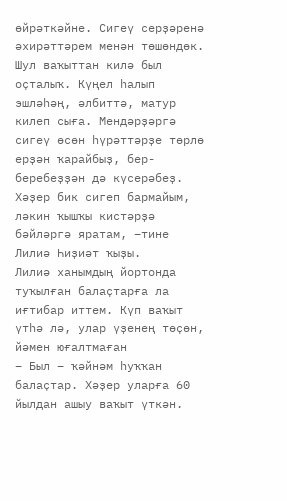өйрәткәйне. Сигеү серҙәренә әхирәттәрем менән төшөндөк. Шул ваҡыттан килә был оҫталыҡ. Күңел һалып эшләһәң, әлбиттә, матур килеп сыға. Мендәрҙәргә сигеү өсөн һүрәттәрҙе төрлө ерҙән ҡарайбыҙ, бер-беребеҙҙән дә күсерәбеҙ. Хәҙер бик сигеп бармайым, ләкин ҡышҡы кистәрҙә бәйләргә яратам, –тине Лилиә Һиҙиәт ҡыҙы.
Лилиә ханымдың йортонда туҡылған балаҫтарға ла иғтибар иттем. Күп ваҡыт үтһә лә, улар үҙенең төҫөн, йәмен юғалтмаған
– Был – ҡәйнәм һуҡҡан балаҫтар. Хәҙер уларға 60 йылдан ашыу ваҡыт үткән.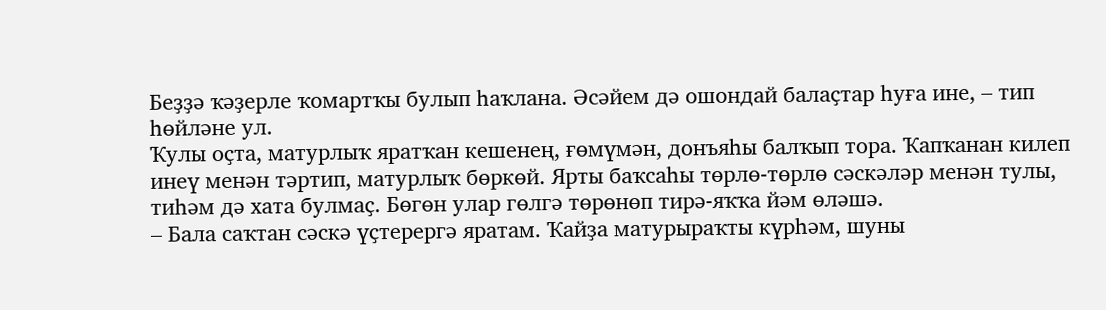Беҙҙә ҡәҙерле ҡомартҡы булып һаҡлана. Әсәйем дә ошондай балаҫтар һуға ине, – тип һөйләне ул.
Ҡулы оҫта, матурлыҡ яратҡан кешенең, ғөмүмән, донъяһы балҡып тора. Ҡапҡанан килеп инеү менән тәртип, матурлыҡ бөркөй. Ярты баҡсаһы төрлө-төрлө сәскәләр менән тулы, тиһәм дә хата булмаҫ. Бөгөн улар гөлгә төрөнөп тирә-яҡҡа йәм өләшә.
– Бала саҡтан сәскә үҫтерергә яратам. Ҡайҙа матурыраҡты күрһәм, шуны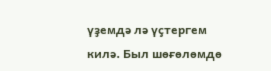үҙемдә лә үҫтергем килә. Был шөғөлөмдө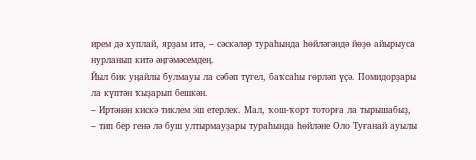ирем дә хуплай, ярҙам итә, – сәскәләр тураһында һөйләгәндә йөҙө айырыуса нурланып китә әңгәмәсемдең.
Йыл бик уңайлы булмауы ла сәбәп түгел, баҡсаһы гөрләп үҫә. Помидорҙары ла күптән ҡыҙарып бешкән.
– Иртәнән кискә тиклем эш етерлек. Мал, ҡош-ҡорт тоторға ла тырышабыҙ, – тип бер генә лә буш ултырмауҙары тураһында һөйләне Оло Туғанай ауылы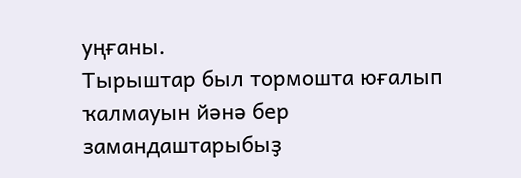уңғаны.
Тырыштар был тормошта юғалып ҡалмауын йәнә бер замандаштарыбыҙ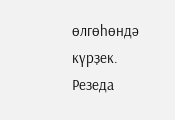өлгөһөндә күрҙек.
Резеда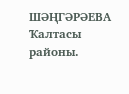ШӘҢГӘРӘЕВА
Ҡалтасы районы.